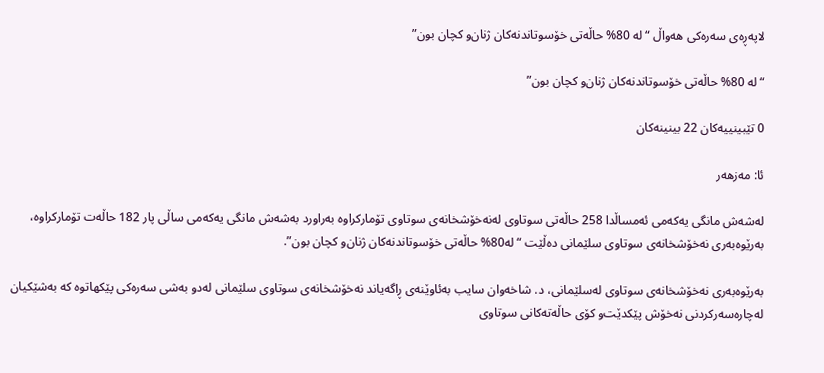لاپەڕەی سەرەکی هەواڵ “له‌ 80% حاڵه‌تی‌ خۆسوتاندنه‌كان ژنان‌و كچان بون”

“له‌ 80% حاڵه‌تی‌ خۆسوتاندنه‌كان ژنان‌و كچان بون”

0 تێبینییەکان 22 بینینەکان

ئا: مه‌زهه‌ر

له‌شه‌ش مانگی‌ یه‌كه‌می‌ ئه‌مساڵدا 258 حاڵه‌تی‌ سوتاوی‌ له‌نه‌خۆشخانه‌ی‌ سوتاوی‌ تۆماركراوه‌ به‌راورد به‌شه‌ش مانگی‌ یه‌كه‌می‌ ساڵی‌ پار 182 حاڵه‌ت تۆماركراوه‌، به‌رێوه‌به‌ری‌ نه‌خۆشخانه‌ی‌ سوتاوی‌ سلێمانی‌ ده‌ڵێت “له‌80% حاڵه‌تی‌ خۆسوتاندنه‌كان ژنان‌و كچان بون”.

به‌رێوه‌به‌ری‌ نه‌خۆشخانه‌ی‌ سوتاوی‌ له‌سلێمانی‌، د. شاخه‌وان سایب به‌ئاوێنه‌ی‌ ڕاگه‌یاند نه‌خۆشخانه‌ی‌ سوتاوی‌ سلێمانی‌ له‌دو به‌شی‌ سه‌ره‌كی‌ پێكهاتوه‌ كه‌ به‌شێكیان له‌چاره‌سه‌ركردنی‌ نه‌خۆش پێكدێت‌و كۆی‌ حاڵه‌ته‌كانی‌ سوتاوی‌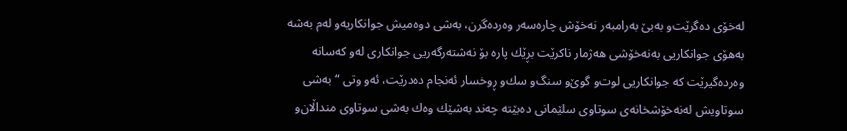له‌خۆی‌ ده‌گرێت‌و به‌بێ‌ به‌رامبه‌ر نه‌خۆش چاره‌سه‌ر وه‌رده‌گرن، به‌شی‌ دوه‌میش جوانكاریه‌‌و له‌م به‌شه‌ به‌هۆی‌ جوانكاریی‌ به‌نه‌خۆشی‌ هه‌ژمار ناكرێت بڕێك پاره‌ بۆ نه‌شته‌رگه‌ریی‌ جوانكاری‌ له‌و كه‌سانه‌ وه‌رده‌گیرێت كه‌ جوانكاریی‌ لوت‌و گوێ‌‌و سنگ‌و سك‌و ڕوخسار ئه‌نجام ده‌درێت، ئه‌و وتی‌ “به‌شی‌ سوتاویش له‌نه‌خۆشخانه‌ی‌ سوتاوی‌ سلێمانی‌ ده‌بێته‌ چه‌ند به‌شێك وه‌ك به‌شی‌ سوتاوی‌ منداڵان‌و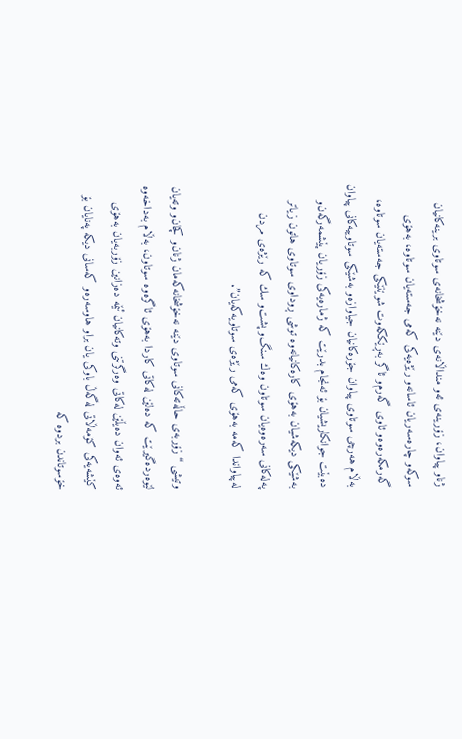ژنا‌و پیاوان، زۆرینه‌ی‌ ئه‌و منداڵانه‌ی‌ دێنه‌ نه‌خۆشخانه‌ی‌ سوتاوی‌ برینه‌كانیان سوكه‌و چاره‌سه‌ریان ئاسانه‌و رێژه‌یه‌كی‌ كه‌می‌ جه‌سته‌یان سوتاوه‌، به‌هۆی‌ گه‌رمكه‌ره‌وه‌‌و ئاوی‌ گه‌رم‌و ئاگر به‌ڕێككه‌وت شوێنێكی‌ جه‌سته‌یان سوتاوه‌، به‌ڵام هه‌رچی‌ سوتاوی‌ پیاوان جۆره‌كانیان جیاوازه‌و به‌شێكی‌ سوتاوییه‌كانی‌ پیاوان ده‌بێت جوانكاریشیان بۆ ئه‌نجام بدرێت كه‌ ژماره‌یه‌كی‌ زۆریان پێشمه‌رگه‌ن‌و به‌شێكی‌ دیكه‌شیان به‌هۆی‌ كاره‌كانیانه‌وه‌ توشی‌ ڕوداوی‌ سوتاوی‌ هاتون زیاتر په‌له‌كانی‌ سه‌ره‌وه‌یان سوتاون وه‌ك سنگ‌و پشت‌و سك كه‌ رێژه‌ی‌ مردن له‌پیاواندا كه‌مه‌ به‌هۆی‌ كه‌می‌ رێژه‌ی‌ سوتاویه‌كه‌یان”.

وتیشی‌ “زۆربه‌ی‌ حاڵه‌ته‌كانی‌ سوتاوی‌ دێنه‌ نه‌خۆشخانه‌كه‌مان ژنان‌و كچان‌و وته‌یان لێوه‌رده‌گیرێت كه‌ ده‌لێن له‌كاتی‌ كاردا به‌هۆی‌ ئاگره‌وه‌ سوتاون، به‌ڵام به‌داخه‌وه‌ ئه‌وه‌ی‌ ئه‌وان ده‌یڵێن له‌كاتی‌ وه‌رگرتنی‌ وته‌كانیان ئێمه‌ ده‌زانین زۆربه‌یان به‌هۆی‌ كێشه‌یه‌كی‌ كۆمه‌ڵاتی‌ له‌گه‌ڵ باوكی‌ یان براو هاوسه‌ره‌‌و كه‌سانی‌ دیكه‌ په‌نایان بۆ خۆسوتاندن بردوه‌ كه‌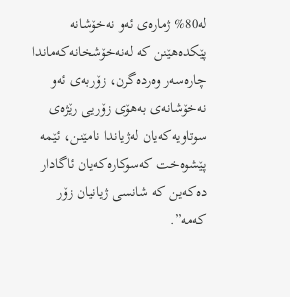لە‌80% ژماره‌ی ئه‌و نه‌خۆشانه‌ پێكده‌هێنن كه‌ له‌نه‌خۆشخانه‌كه‌ماندا چاره‌سه‌ر وه‌رده‌گرن، زۆربه‌ی‌ ئه‌و نه‌خۆشانه‌ی‌ به‌هۆی‌ زۆریی رێژه‌ی‌ سوتاویه‌كه‌یان له‌ژیاندا نامێنن، ئێمه‌ پێشوه‌خت كه‌سوكاره‌كه‌یان ئاگادار ده‌كه‌ین كه‌ شانسی‌ ژیانیان زۆر كه‌مه‌”.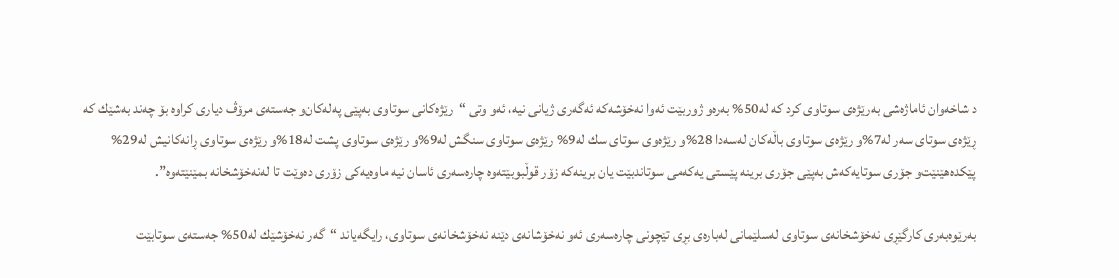د شاخه‌وان ئاماژه‌شی‌ به‌رێژه‌ی‌ سوتاوی‌ كرد كه‌ لە‌50% به‌ره‌و ژوربێت ئه‌وا نه‌خۆشه‌كه‌ ئه‌گه‌ری‌ ژیانی‌ نیه‌، ئه‌و وتی‌ “رێژه‌كانی‌ سوتاوی‌ به‌پێی‌ په‌له‌كان‌و جه‌سته‌ی‌ مرۆڤ دیاری‌ كراوه‌ بۆ چه‌ند به‌شێك كه‌ ڕێژه‌ی‌ سوتای‌ سه‌ر لە‌7%و رێژه‌ی‌ سوتاوی‌ باڵه‌كان له‌سه‌دا 28%و رێژه‌وی‌ سوتای‌ سك لە‌9% رێژه‌ی‌ سوتاوی‌ سنگش لە‌9%و رێژه‌ی‌ سوتاوی‌ پشت لە‌18%و رێژه‌ی‌ سوتاوی‌ ڕانه‌كانیش لە‌29% پێكده‌هێنێت‌و جۆری‌ سوتایه‌كه‌ش به‌پێی‌ جۆری‌ برینه‌ پێستی‌ یه‌كه‌می‌ سوتاندبێت یان برینه‌كه‌ زۆر قوڵبوبێته‌وه‌ چاره‌سه‌ری‌ ئاسان نیه‌ ماوه‌یه‌كی‌ زۆری‌ ده‌وێت تا له‌نه‌خۆشخانه‌ بمێنێته‌وه‌”.

به‌رێوه‌به‌ری‌ كارگێڕی‌ نه‌خۆشخانه‌ی‌ سوتاوی‌ له‌سلێمانی‌ له‌باره‌ی‌ بڕی‌ تێچونی‌ چاره‌سه‌ری‌ ئه‌و نه‌خۆشانه‌ی‌ دێنه‌ نه‌خۆشخانه‌ی‌ سوتاوی‌، رایگه‌یاند “گه‌ر نه‌خۆشێك لە‌50% جه‌سته‌ی‌ سوتابێت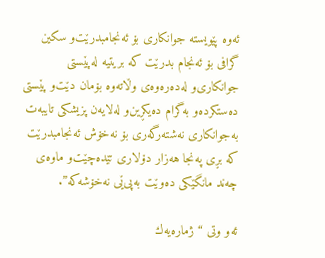ئه‌وه‌ پێویسته‌ جوانكاری‌ بۆ ئه‌نجامبدرێت‌و سكین گرافی‌ بۆ ئه‌نجام بدرێت كه‌ بریتیه‌ له‌پێستی‌ جوانكاری‌‌و له‌ده‌ره‌وه‌ی‌ وڵاته‌وه‌ بۆمان دێت‌و پێستی‌ ده‌ستكرده‌‌و به‌گرام ده‌یكڕین‌و له‌لایه‌ن پزیشكی‌ تایبه‌ت به‌جوانكاری‌ نه‌شته‌رگه‌ری‌ بۆ نه‌خۆش ئه‌نجامبدرێت كه‌ بڕی‌ په‌نجا هه‌زار دۆلاری‌ تێده‌چێت‌و ماوه‌ی‌ چه‌ند مانگێكی‌ ده‌وێت به‌پی‌ێی‌ نه‌خۆشه‌كه‌”.

ئه‌و وتی‌ “ژماره‌یه‌ك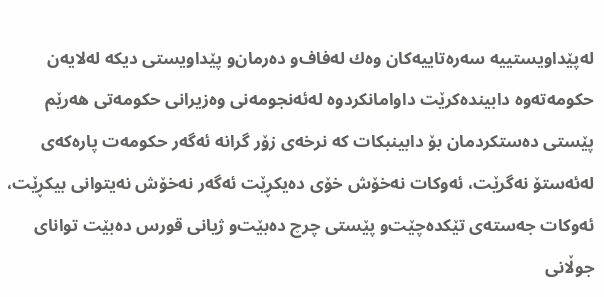له‌پێداویستییه‌ سه‌ره‌تاییه‌كان وه‌ك له‌فاف‌و ده‌رمان‌و پێداویستی‌ دیكه‌ له‌لایه‌ن حكومه‌ته‌وه‌ دابینده‌كرێت داوامانكردوه‌ له‌ئه‌نجومه‌نی‌ وه‌زیرانی‌ حكومه‌تی‌ هه‌رێم پێستی‌ ده‌ستكردمان بۆ دابینبكات كه‌ نرخه‌ی‌ زۆر گرانه‌ ئه‌گه‌ر حكومه‌ت پاره‌كه‌ی‌ له‌ئه‌ستۆ نه‌گرێت، ئه‌وكات نه‌خۆش خۆی‌ ده‌یكڕێت ئه‌گه‌ر نه‌خۆش نه‌یتوانی‌ بیكڕێت، ئه‌وكات جه‌سته‌ی‌ تێكده‌چێت‌و پێستی‌ چرچ ده‌بێت‌و ژیانی‌ قورس ده‌بێت توانای‌ جوڵانی‌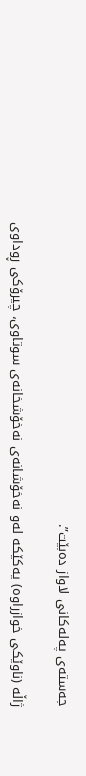جه‌سته‌ی‌ په‌له‌كانی‌ لاواز ده‌بێت”.

ژاڵه‌ (ناوێكی‌ خوازراوه‌) یه‌كێكه‌ له‌و نەخۆشانەی نه‌خۆشخانه‌ی‌ سوتاوی‌، چیرۆكی‌ ڕوداوی‌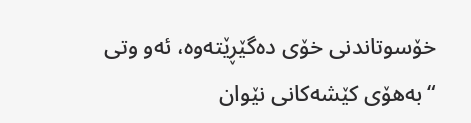خۆسوتاندنی‌ خۆی‌ ده‌گێڕێته‌وه‌، ئه‌و وتی‌ “به‌هۆی‌ كێشه‌كانی‌ نێوان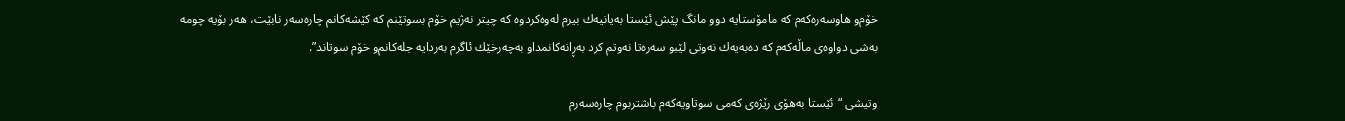خۆم‌و هاوسه‌ره‌كه‌م كه‌ مامۆستایه‌ دوو مانگ پێش ئێستا به‌یانیه‌ك بیرم له‌وه‌كردوه‌ كه‌ چیتر نه‌ژیم خۆم بسوتێنم كه‌ كێشه‌كانم چاره‌سه‌ر نابێت، هه‌ر بۆیه‌ چومه‌ به‌شی‌ دواوه‌ی‌ ماڵه‌كه‌م كه‌ ده‌به‌یه‌ك نه‌وتی‌ لێبو سه‌ره‌تا نه‌وتم كرد به‌ڕانه‌كانمدا‌و به‌چه‌رخێك ئاگرم به‌ردایه‌ جله‌كانم‌و خۆم سوتاند”.

وتیشی‌ “ئێستا به‌هۆی‌ رێژه‌ی‌ كه‌می‌ سوتاویه‌كه‌م باشتربوم چاره‌سه‌رم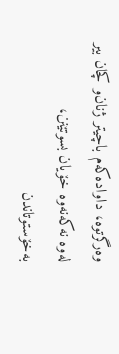وه‌رگرتوه‌، داواده‌كه‌م باچیتر ژنان‌و كچان بیر له‌وه‌ نه‌كه‌نه‌وه‌ خۆیان بسوتێنن، به‌خۆستوتاندن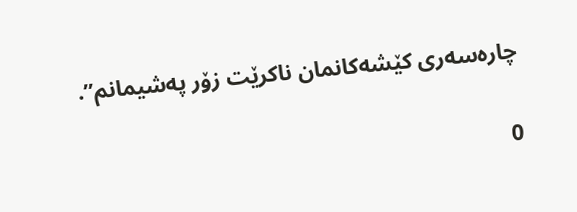چاره‌سه‌ری‌ كێشه‌كانمان ناكرێت زۆر په‌شیمانم”.

0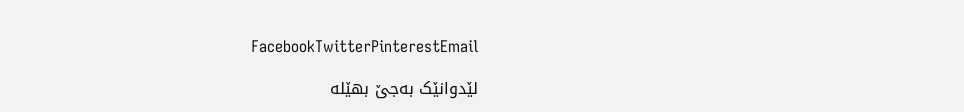FacebookTwitterPinterestEmail

لێدوانێک بەجێ بهێلە